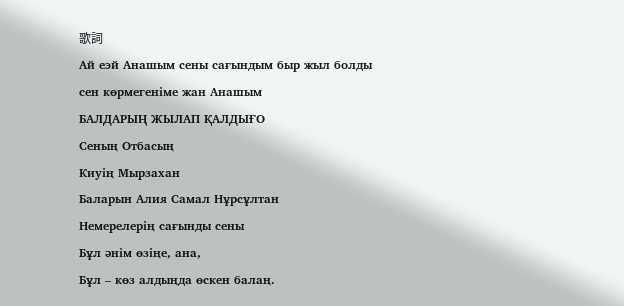歌詞
Ай еэй Анашым сены сағындым быр жыл болды сен көрмегеніме жан Анашым
БАЛДАРЫҢ ЖЫЛАП ҚАЛДЫҒО
Сеның Отбасың
Киуің Мырзахан
Баларын Алия Самал Нұрсұлтан
Немерелерің сағынды сены
Бұл әнім өзіңе, ана,
Бұл – көз алдыңда өскен балаң.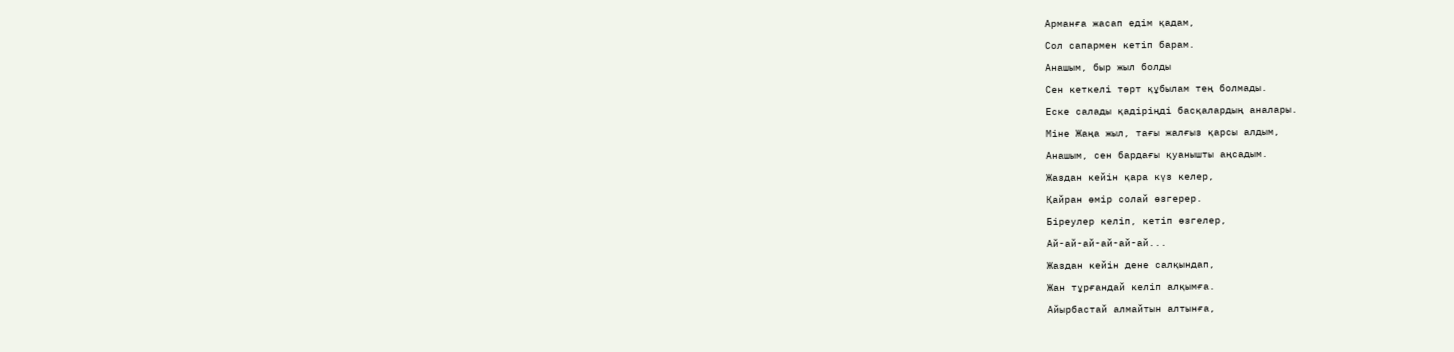Арманға жасап едім қадам,
Сол сапармен кетіп барам.
Анашым, быр жыл болды
Сен кеткелі төрт құбылам тең болмады.
Еске салады қадіріңді басқалардың аналары.
Міне Жаңа жыл, тағы жалғыз қарсы алдым,
Анашым, сен бардағы қуанышты аңсадым.
Жаздан кейін қара күз келер,
Қайран өмір солай өзгерер.
Біреулер келіп, кетіп өзгелер,
Ай-ай-ай-ай-ай-ай...
Жаздан кейін дене салқындап,
Жан тұрғандай келіп алқымға.
Айырбастай алмайтын алтынға,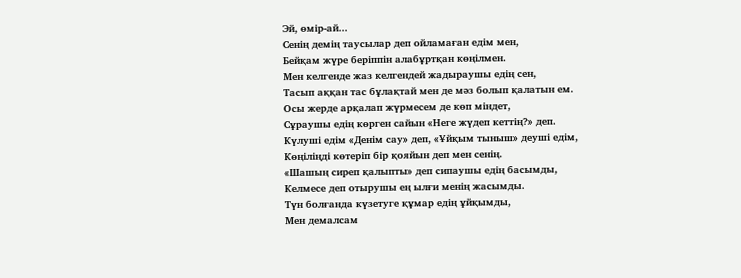Эй, өмір-ай...
Сенің демің таусылар деп ойламаған едім мен,
Бейқам жүре беріппін алабұртқан көңілмен.
Мен келгенде жаз келгендей жадыраушы едің сен,
Тасып аққан тас бұлақтай мен де мәз болып қалатын ем.
Осы жерде арқалап жүрмесем де көп міндет,
Сұраушы едің көрген сайын «Неге жүдеп кеттің?» деп.
Күлуші едім «Денім сау» деп, «Ұйқым тыныш» деуші едім,
Көңіліңді көтеріп бір қояйын деп мен сенің.
«Шашың сиреп қалыпты» деп сипаушы едің басымды,
Келмесе деп отырушы ең ылғи менің жасымды.
Түн болғанда күзетуге құмар едің ұйқымды,
Мен демалсам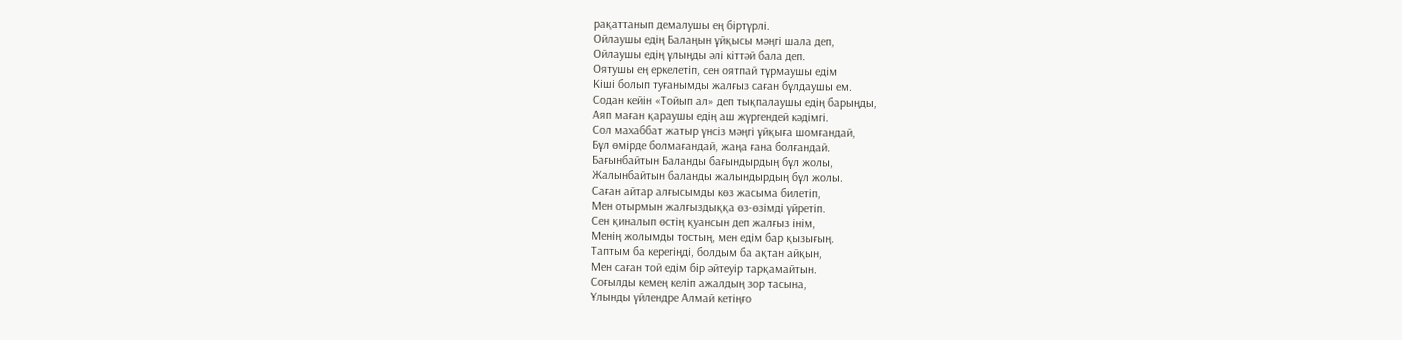рақаттанып демалушы ең біртүрлі.
Ойлаушы едің Балаңын ұйқысы мәңгі шала деп,
Ойлаушы едің ұлыңды әлі кіттәй бала деп.
Оятушы ең еркелетіп, сен оятпай тұрмаушы едім
Кіші болып туғанымды жалғыз саған бұлдаушы ем.
Содан кейін «Тойып ал» деп тықпалаушы едің барыңды,
Аяп маған қараушы едің аш жүргендей кәдімгі.
Сол махаббат жатыр үнсіз мәңгі ұйқыға шомғандай,
Бұл өмірде болмағандай, жаңа ғана болғандай.
Бағынбайтын Баланды бағындырдың бұл жолы,
Жалынбайтын баланды жалындырдың бұл жолы.
Саған айтар алғысымды көз жасыма билетіп,
Мен отырмын жалғыздыққа өз-өзімді үйретіп.
Сен қиналып өстің қуансын деп жалғыз інім,
Менің жолымды тостың, мен едім бар қызығың.
Таптым ба керегіңді, болдым ба ақтан айқын,
Мен саған той едім бір әйтеуір тарқамайтын.
Соғылды кемең келіп ажалдың зор тасына,
Ұлынды үйлендре Алмай кетіңғо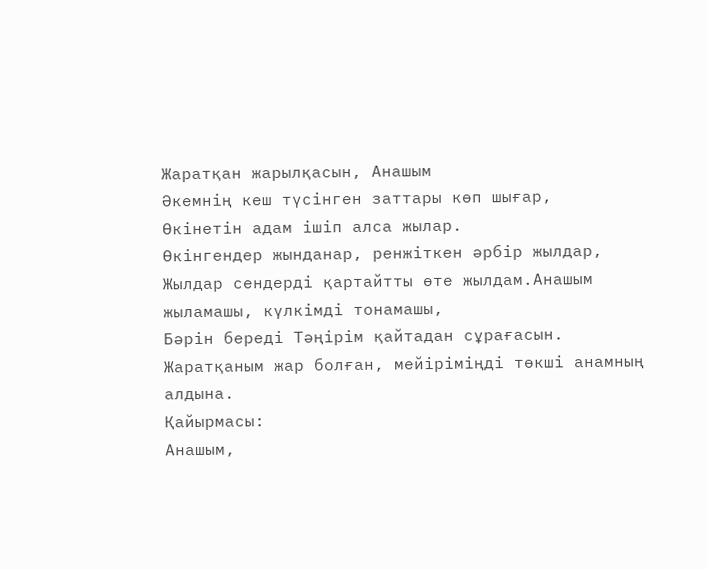Жаратқан жарылқасын, Анашым
Әкемнің кеш түсінген заттары көп шығар,
Өкінетін адам ішіп алса жылар.
Өкінгендер жынданар, ренжіткен әрбір жылдар,
Жылдар сендерді қартайтты өте жылдам.Анашым жыламашы, күлкімді тонамашы,
Бәрін береді Тәңірім қайтадан сұрағасын.
Жаратқаным жар болған, мейіріміңді төкші анамның алдына.
Қайырмасы:
Анашым,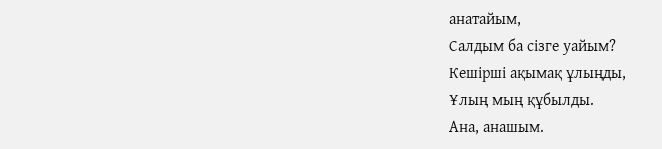анатайым,
Салдым ба сізге уайым?
Кешірші ақымақ ұлыңды,
Ұлың мың құбылды.
Ана, анашым.